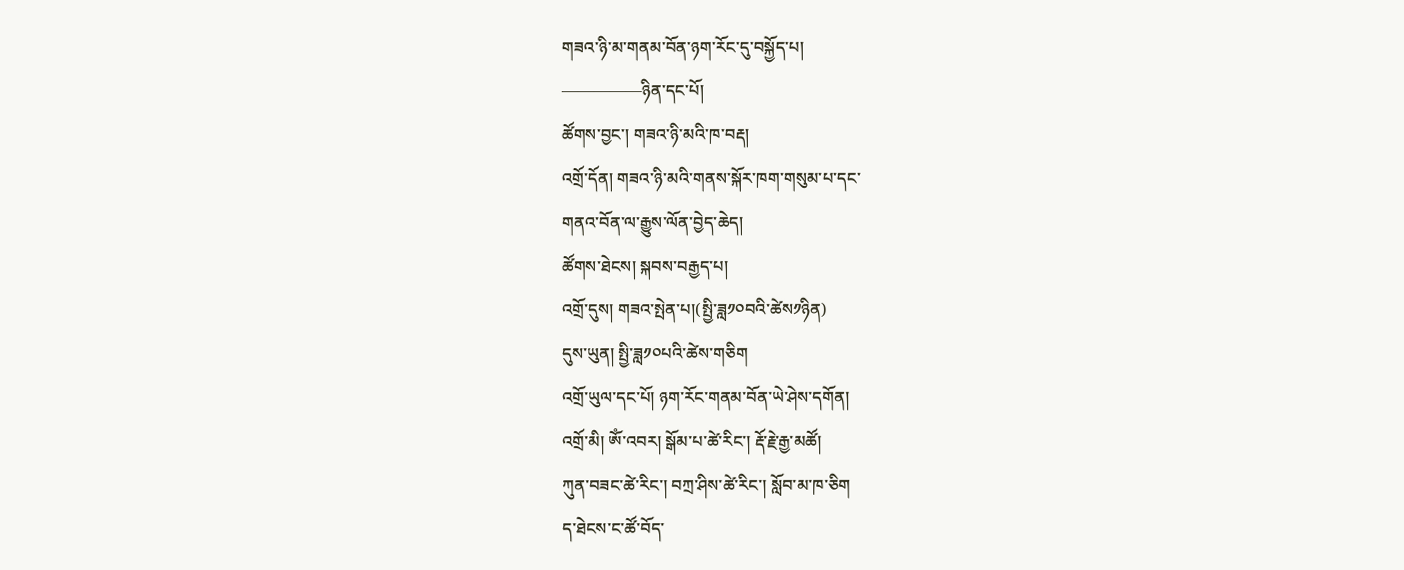གཟའ་ཉི་མ་གནམ་བོན་ཉག་རོང་དུ་བསྐྱོད་པ།
—————ཉིན་དང་པོ།
ཚོགས་བྱང་། གཟའ་ཉི་མའི་ཁ་བརྡ།
འགྲོ་དོན། གཟའ་ཉི་མའི་གནས་སྐོར་ཁག་གསུམ་པ་དང་
གནའ་བོན་ལ་རྒྱུས་ལོན་བྱེད་ཆེད།
ཚོགས་ཐེངས། སྐབས་བརྒྱད་པ།
འགྲོ་དུས། གཟའ་སྤེན་པ།(སྤྱི་ཟླ༡༠བའི་ཚེས༡ཉིན)
དུས་ཡུན། སྤྱི་ཟླ༡༠པའི་ཚེས་གཅིག
འགྲོ་ཡུལ་དང་པོ། ཉག་རོང་གནམ་བོན་ཡེ་ཤེས་དགོན།
འགྲོ་མི། ༀ་འབར། སྒོམ་པ་ཚེ་རིང་། རྡོ་རྗེ་རྒྱ་མཚོ།
ཀུན་བཟང་ཚེ་རིང་། བཀྲ་ཤིས་ཚེ་རིང་། སློབ་མ་ཁ་ཅིག
ད་ཐེངས་ང་ཚོ་བོད་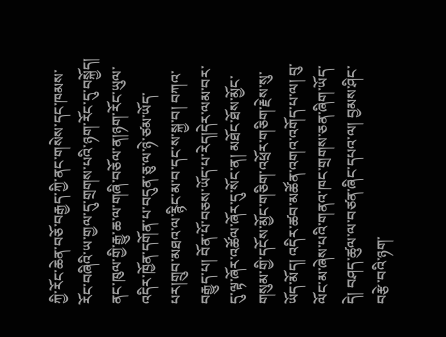ཀྱི་རོང་ཆེན་བཅོ་བརྒྱད་ཀྱི་ནང་གསེས་དང་ཁམས་རོང་བཞིའི་ཡ་གྱལ་དུ་གྲགས་པའི་ཉག་རོང་དུ་བསྐྱོད། ནང་ཁུལ་གྱི་རྒྱུ་ཆ་ལ་གཞི་བཅོལ་ན།ཉག་རོང་ཡུལ་འདིར་ཁྱོན་དགོན་པ་བདུན་ཅུ་ལ་ཉེ་ཙམ་ཡོད་པར།གྲུབ་མཐའ་ལ་རྙིང་མ་བ་དང་ས་སྐྱ་བ། བཀའ་བརྒྱུད་པ། བོན་པོ་བཅས་ཡོད་པ་རེད།དེར་ལམ་བར་དུ་ལྟ་ཞོར་འཚོལ་ཞོར་དུ་སོང་ན། མཐོང་ཐོས་མྱོང་གསུམ་གྱི་དངོས་མྱོང་གཅིག་འཕྲོར་གཅིག་རྗེས་སུ་ཡོད་མོད། འདིར་ཚབ་མཚོན་འགའ་འགོད་པ་ལ། བུ་ལོང་མ་ཞེས་པའི་གནའ་ཁང་གྲགས་ཅན་ཞིག་ཡོད་དེ། བཤད་ཚུལ་ལ་བཙན་ཞིང་དཔའ་ལ། བྱམས་ཤིང་བརྩེ་བའི་ཉག་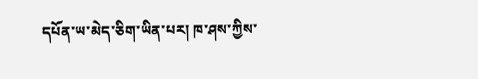དཔོན་ཡ་མེད་ཅིག་ཡིན་པར། ཁ་ཤས་ཀྱིས་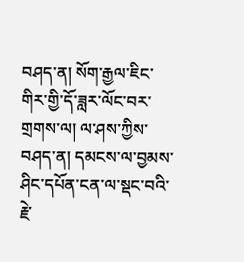བཤད་ན། སོག་རྒྱལ་ཇིང་གིར་གྱི་དོ་ཟླར་ལོང་བར་གྲགས་ལ། ལ་ཤས་ཀྱིས་བཤད་ན། དམངས་ལ་བྱམས་ཤིང་དཔོན་ངན་ལ་སྡང་བའི་རྗེ་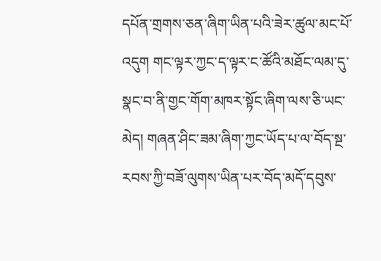དཔོན་གྲགས་ཅན་ཞིག་ཡིན་པའི་ཟེར་ཚུལ་མང་པོ་འདུག གང་ལྟར་ཀྱང་ད་ལྟར་ང་ཚོའི་མཐོང་ལམ་དུ་སྣང་བ་ནི་གྱང་གོག་མཁར་སྟོང་ཞིག་ལས་ཅི་ཡང་མེད། གཞན་ཤིང་ཟམ་ཞིག་ཀྱང་ཡོད་པ་ལ་བོད་སྔ་རབས་ཀྱི་བཟོ་ལུགས་ཡིན་པར་བོད་མདོ་དབུས་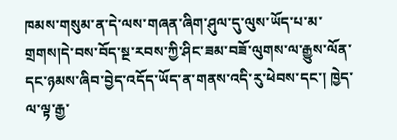ཁམས་གསུམ་ན་དེ་ལས་གཞན་ཞིག་ཤུལ་དུ་ལུས་ཡོད་པ་མ་གྲགས།དེ་བས་བོད་སྔ་རབས་ཀྱི་ཤིང་ཟམ་བཟོ་ལུགས་ལ་རྒྱུས་ལོན་དང་ཉམས་ཞིབ་བྱེད་འདོད་ཡོད་ན་གནས་འདི་རུ་ཕེབས་དང་། ཁྱེད་ལ་ལྟ་རྒྱ་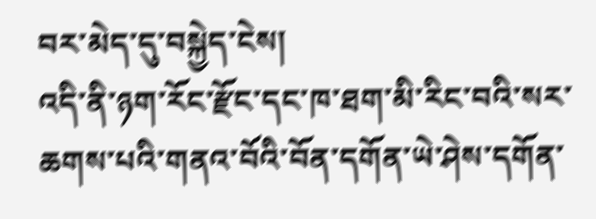བར་མེད་དུ་བསྐྱེད་ངེས།
འདི་ནི་ཉག་རོང་རྫོང་དང་ཁ་ཐག་མི་རིང་བའི་སར་ཆགས་པའི་གནའ་བོའི་བོན་དགོན་ཡེ་ཤེས་དགོན་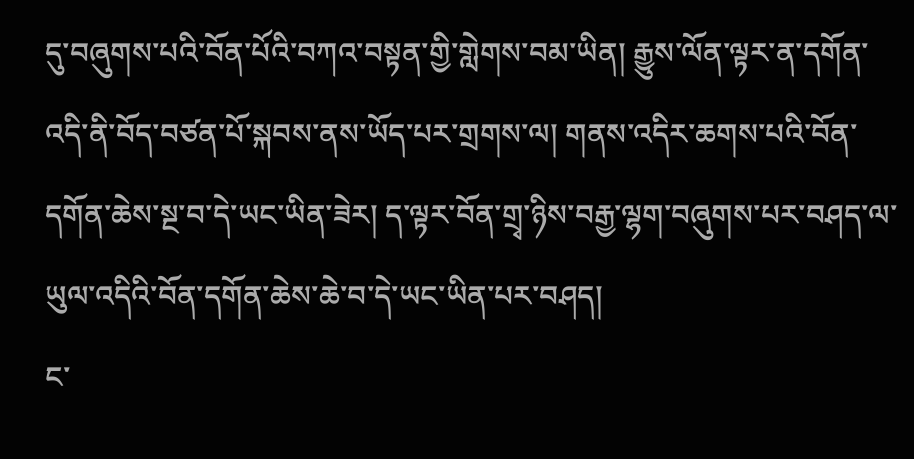དུ་བཞུགས་པའི་བོན་པོའི་བཀའ་བསྟན་གྱི་གླེགས་བམ་ཡིན། རྒྱུས་ལོན་ལྟར་ན་དགོན་འདི་ནི་བོད་བཙན་པོ་སྐབས་ནས་ཡོད་པར་གྲགས་ལ། གནས་འདིར་ཆགས་པའི་བོན་དགོན་ཆེས་སྔ་བ་དེ་ཡང་ཡིན་ཟེར། ད་ལྟར་བོན་གྲྭ་ཉིས་བརྒྱ་ལྷག་བཞུགས་པར་བཤད་ལ་ཡུལ་འདིའི་བོན་དགོན་ཆེས་ཆེ་བ་དེ་ཡང་ཡིན་པར་བཤད།
ང་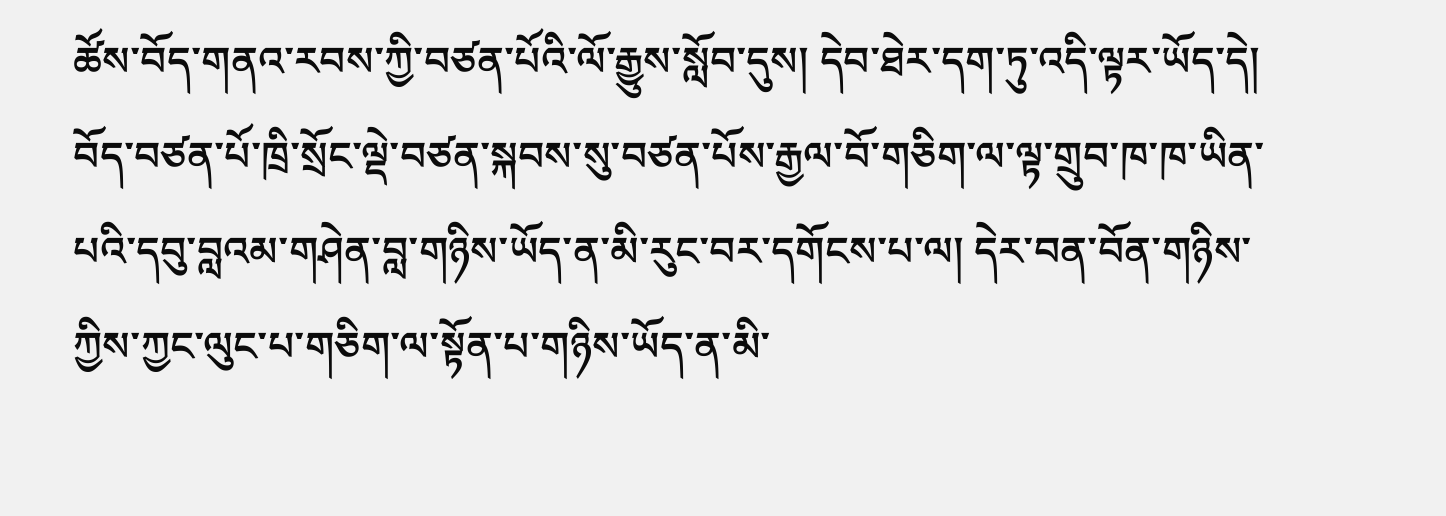ཚོས་བོད་གནའ་རབས་ཀྱི་བཙན་པོའི་ལོ་རྒྱུས་སློབ་དུས། དེབ་ཐེར་དག་ཏུ་འདི་ལྟར་ཡོད་དེ། བོད་བཙན་པོ་ཁྲི་སྲོང་ལྡེ་བཙན་སྐབས་སུ་བཙན་པོས་རྒྱལ་བོ་གཅིག་ལ་ལྟ་གྲུབ་ཁ་ཁ་ཡིན་པའི་དབུ་བླའམ་གཤེན་བླ་གཉིས་ཡོད་ན་མི་རུང་བར་དགོངས་པ་ལ། དེར་བན་བོན་གཉིས་ཀྱིས་ཀྱང་ལུང་པ་གཅིག་ལ་སྟོན་པ་གཉིས་ཡོད་ན་མི་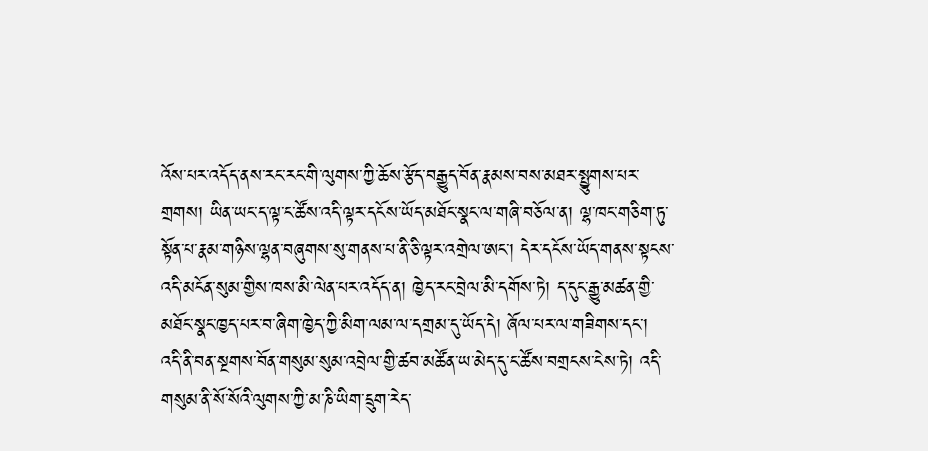འོས་པར་འདོད་ནས་རང་རང་གི་ལུགས་ཀྱི་ཆོས་རྩོད་བརྒྱུད་བོན་རྣམས་བས་མཐར་སྤྱུགས་པར་གྲགས། ཡིན་ཡང་ད་ལྟ་ང་ཚོས་འདི་ལྟར་དངོས་ཡོད་མཐོང་སྣང་ལ་གཞི་བཅོལ་ན། ལྷ་ཁང་གཅིག་ཏུ་སྟོན་པ་རྣམ་གཉིས་ལྷན་བཞུགས་སུ་གནས་པ་ནི་ཅི་ལྟར་འགྲེལ་ཨང་། དེར་དངོས་ཡོད་གནས་སྟངས་འདི་མངོན་སུམ་གྱིས་ཁས་མི་ལེན་པར་འདོད་ན། ཁྱེད་རང་བྲེལ་མི་དགོས་ཏེ། ད་དུང་རྒྱུ་མཚན་གྱི་མཐོང་སྣང་ཁྱད་པར་བ་ཞིག་ཁྱེད་ཀྱི་མིག་ལམ་ལ་དགྲམ་དུ་ཡོད་དེ། ཞོལ་པར་ལ་གཟིགས་དང་།
འདི་ནི་བན་སྔགས་བོན་གསུམ་སུམ་འབྲེལ་གྱི་ཚབ་མཚོན་ཡ་མེད་དུ་ང་ཚོས་བགྲངས་ངེས་ཏེ། འདི་གསུམ་ནི་སོ་སོའི་ལུགས་ཀྱི་མ་ཎི་ཡིག་དྲུག་རེད་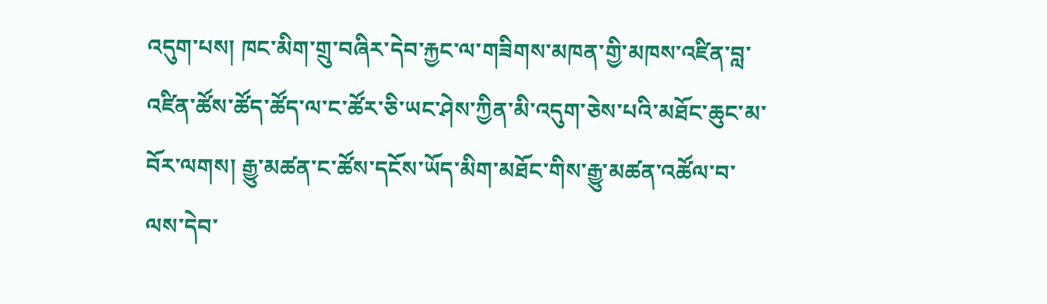འདུག་པས། ཁང་མིག་གྲུ་བཞིར་དེབ་རྐྱང་ལ་གཟིགས་མཁན་གྱི་མཁས་འཛིན་བླ་འཛིན་ཚོས་ཚོད་ཚོད་ལ་ང་ཚོར་ཅི་ཡང་ཤེས་ཀྱིན་མི་འདུག་ཅེས་པའི་མཐོང་ཆུང་མ་བོར་ལགས། རྒྱུ་མཚན་ང་ཚོས་དངོས་ཡོད་མིག་མཐོང་གིས་རྒྱུ་མཚན་འཚོལ་བ་ལས་དེབ་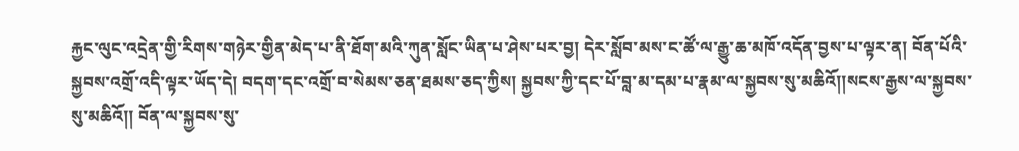རྐྱང་ལུང་འདྲེན་གྱི་རིགས་གཉེར་གྱིན་མེད་པ་ནི་ཐོག་མའི་ཀུན་སློང་ཡིན་པ་ཤེས་པར་བྱ། དེར་སློབ་མས་ང་ཚོ་ལ་རྒྱུ་ཆ་མཁོ་འདོན་བྱས་པ་ལྟར་ན། བོན་པོའི་སྐྱབས་འགྲོ་འདི་ལྟར་ཡོད་དེ། བདག་དང་འགྲོ་བ་སེམས་ཅན་ཐམས་ཅད་ཀྱིས། སྐྱབས་ཀྱི་དང་པོ་བླ་མ་དམ་པ་རྣམ་ལ་སྐྱབས་སུ་མཆིའོ།།སངས་རྒྱས་ལ་སྐྱབས་སུ་མཆིའོ།། བོན་ལ་སྐྱབས་སུ་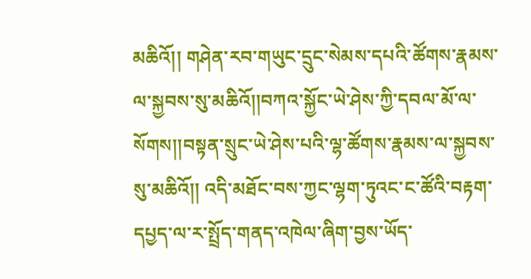མཆིའོ།། གཤེན་རབ་གཡུང་དྲུང་སེམས་དཔའི་ཚོགས་རྣམས་ལ་སྐྱབས་སུ་མཆིའོ།།བཀའ་སྐྱོང་ཡེ་ཤེས་ཀྱི་དབལ་མོ་ལ་སོགས།།བསྟན་སྲུང་ཡེ་ཤེས་པའི་ལྷ་ཚོགས་རྣམས་ལ་སྐྱབས་སུ་མཆིའོ།། འདི་མཐོང་བས་ཀྱང་ལྷག་ཏུའང་ང་ཚོའི་བརྟག་དཔྱད་ལ་ར་སྤྲོད་གནད་འཁེལ་ཞིག་བྱས་ཡོད་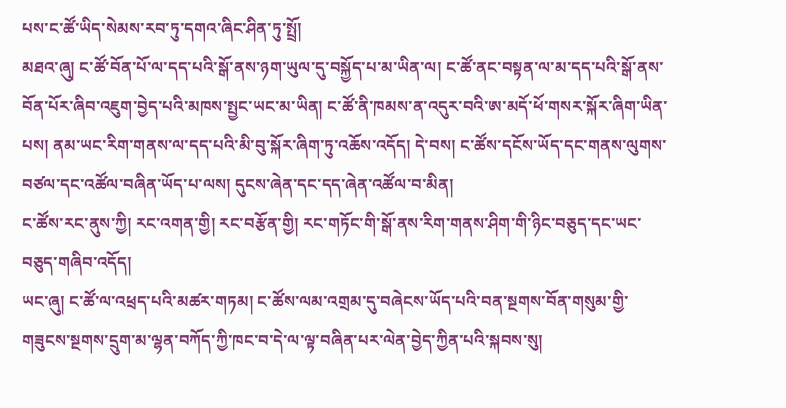པས་ང་ཚོ་ཡིད་སེམས་རབ་ཏུ་དགའ་ཞིང་ཤིན་ཏུ་སྤྲོ།
མཐའ་ཞུ། ང་ཚོ་བོན་པོ་ལ་དད་པའི་སྒོ་ནས་ཉག་ཡུལ་དུ་བསྐྱོད་པ་མ་ཡིན་ལ། ང་ཚོ་ནང་བསྟན་ལ་མ་དད་པའི་སྒོ་ནས་བོན་པོར་ཞིབ་འཇུག་བྱེད་པའི་མཁས་སྤྱང་ཡང་མ་ཡིན། ང་ཚོ་ནི་ཁམས་ན་འདུར་བའི་ཨ་མདོ་ཕོ་གསར་སྐོར་ཞིག་ཡིན་པས། ནམ་ཡང་རིག་གནས་ལ་དད་པའི་མི་བུ་སྐོར་ཞིག་ཏུ་འཆོས་འདོད། དེ་བས། ང་ཚོས་དངོས་ཡོད་དང་གནས་ལུགས་བཙལ་དང་འཚོལ་བཞིན་ཡོད་པ་ལས། དུངས་ཞེན་དང་དད་ཞེན་འཚོལ་བ་མིན།
ང་ཚོས་རང་ནུས་ཀྱི། རང་འགན་གྱི། རང་བརྩོན་གྱི། རང་གཏོང་གི་སྒོ་ནས་རིག་གནས་ཤིག་གི་ཉིང་བཅུད་དང་ཡང་བཅུད་གཞིབ་འདོད།
ཡང་ཞུ། ང་ཚོ་ལ་འཕྲད་པའི་མཚར་གཏམ། ང་ཚོས་ལམ་འགྲམ་དུ་བཞེངས་ཡོད་པའི་བན་སྔགས་བོན་གསུམ་གྱི་གཟུངས་སྔགས་དྲུག་མ་ལྷན་བཀོད་ཀྱི་ཁང་བ་དེ་ལ་ལྟ་བཞིན་པར་ལེན་བྱེད་ཀྱིན་པའི་སྐབས་སུ།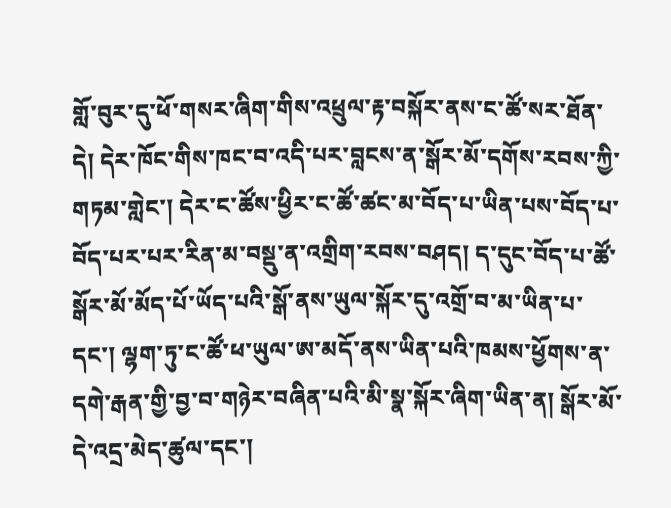གློ་བུར་དུ་ཕོ་གསར་ཞིག་གིས་འཕྲུལ་རྟ་བསྐོར་ནས་ང་ཚོ་སར་ཐོན་དེ། དེར་ཁོང་གིས་ཁང་བ་འདི་པར་བླངས་ན་སྒོར་མོ་དགོས་རབས་ཀྱི་གཏམ་གླེང་། དེར་ང་ཚོས་ཕྱིར་ང་ཚོ་ཚང་མ་བོད་པ་ཡིན་པས་བོད་པ་བོད་པར་པར་རིན་མ་བསྡུ་ན་འགྲིག་རབས་བཤད། ད་དུང་བོད་པ་ཚོ་སྒོར་མོ་མོད་པོ་ཡོད་པའི་སྒོ་ནས་ཡུལ་སྐོར་དུ་འགྲོ་བ་མ་ཡིན་པ་དང་། ལྷག་ཏུ་ང་ཚོ་ཕ་ཡུལ་ཨ་མདོ་ནས་ཡིན་པའི་ཁམས་ཕྱོགས་ན་དགེ་རྒན་གྱི་བྱ་བ་གཉེར་བཞིན་པའི་མི་སྣ་སྐོར་ཞིག་ཡིན་ན། སྒོར་མོ་དེ་འདྲ་མེད་ཚུལ་དང་།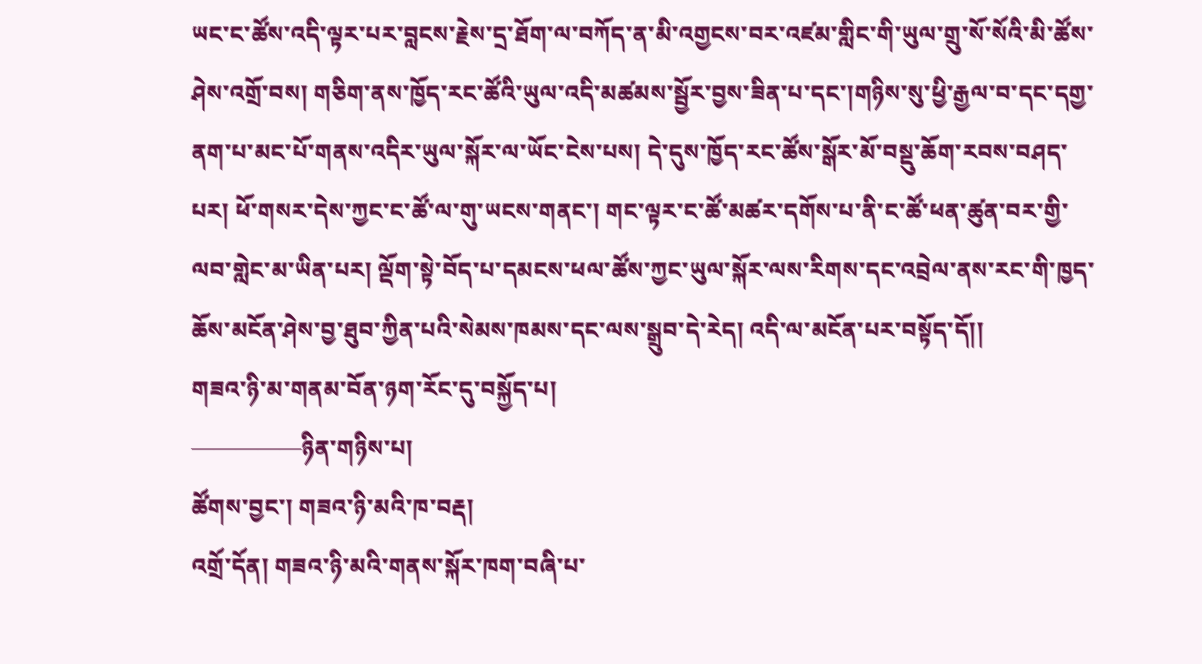ཡང་ང་ཚོས་འདི་ལྟར་པར་བླངས་རྗེས་དྲ་ཐོག་ལ་བཀོད་ན་མི་འགྱངས་བར་འཛམ་གླིང་གི་ཡུལ་གྲུ་སོ་སོའི་མི་ཚོས་ཤེས་འགྲོ་བས། གཅིག་ནས་ཁྱོད་རང་ཚོའི་ཡུལ་འདི་མཚམས་སྦྱོར་བྱས་ཟིན་པ་དང་།གཉིས་སུ་ཕྱི་རྒྱལ་བ་དང་དགྱ་ནག་པ་མང་པོ་གནས་འདིར་ཡུལ་སྐོར་ལ་ཡོང་ངེས་པས། དེ་དུས་ཁྱོད་རང་ཚོས་སྒོར་མོ་བསྡུ་ཆོག་རབས་བཤད་པར། ཕོ་གསར་དེས་ཀྱང་ང་ཚོ་ལ་གུ་ཡངས་གནང་། གང་ལྟར་ང་ཚོ་མཚར་དགོས་པ་ནི་ང་ཚོ་ཕན་ཚུན་བར་གྱི་ལབ་གླེང་མ་ཡིན་པར། ལྡོག་སྟེ་བོད་པ་དམངས་ཕལ་ཚོས་ཀྱང་ཡུལ་སྐོར་ལས་རིགས་དང་འབྲེལ་ནས་རང་གི་ཁྱད་ཆོས་མངོན་ཤེས་བྱ་ཐུབ་ཀྱིན་པའི་སེམས་ཁམས་དང་ལས་སྒྲུབ་དེ་རེད། འདི་ལ་མངོན་པར་བསྟོད་དོ།།
གཟའ་ཉི་མ་གནམ་བོན་ཉག་རོང་དུ་བསྐྱོད་པ།
—————ཉིན་གཉིས་པ།
ཚོགས་བྱང་། གཟའ་ཉི་མའི་ཁ་བརྡ།
འགྲོ་དོན། གཟའ་ཉི་མའི་གནས་སྐོར་ཁག་བཞི་པ་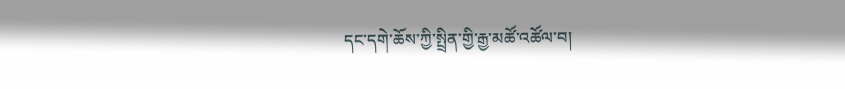དང་དགེ་ཆོས་ཀྱི་སྤྲིན་གྱི་རྒྱ་མཚོ་འཚོལ་བ།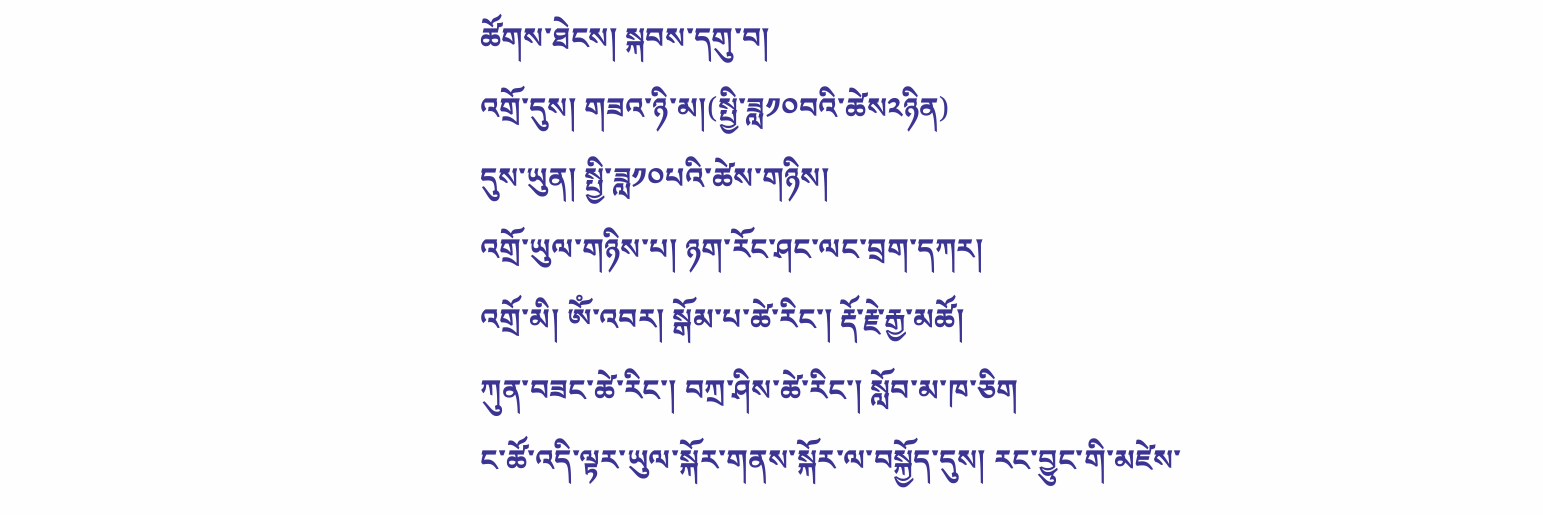ཚོགས་ཐེངས། སྐབས་དགུ་བ།
འགྲོ་དུས། གཟའ་ཉི་མ།(སྤྱི་ཟླ༡༠བའི་ཚེས༢ཉིན)
དུས་ཡུན། སྤྱི་ཟླ༡༠པའི་ཚེས་གཉིས།
འགྲོ་ཡུལ་གཉིས་པ། ཉག་རོང་ཤང་ལང་བྲག་དཀར།
འགྲོ་མི། ༀ་འབར། སྒོམ་པ་ཚེ་རིང་། རྡོ་རྗེ་རྒྱ་མཚོ།
ཀུན་བཟང་ཚེ་རིང་། བཀྲ་ཤིས་ཚེ་རིང་། སློབ་མ་ཁ་ཅིག
ང་ཚོ་འདི་ལྟར་ཡུལ་སྐོར་གནས་སྐོར་ལ་བསྐྱོད་དུས། རང་བྱུང་གི་མཛེས་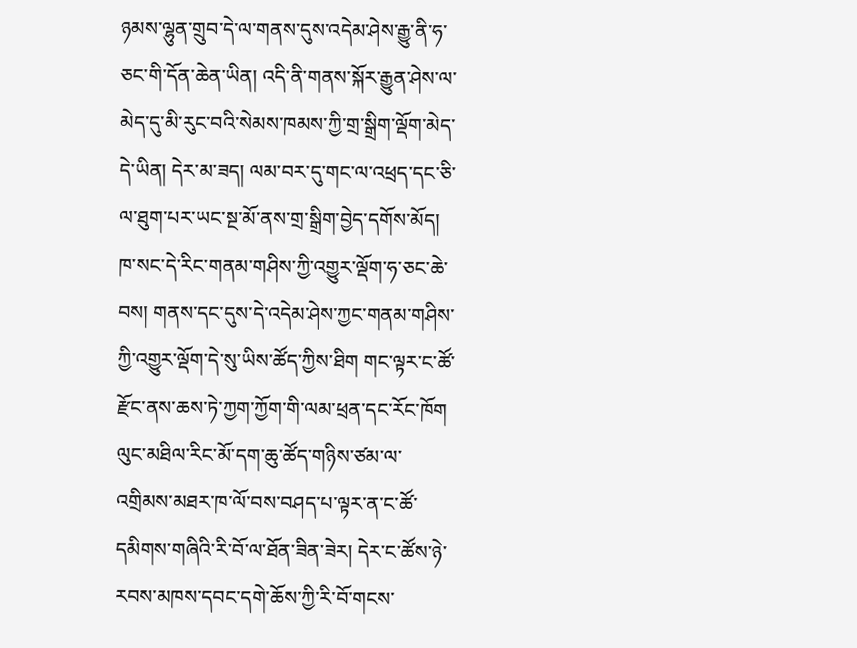ཉམས་ལྷུན་གྲུབ་དེ་ལ་གནས་དུས་འདེམ་ཤེས་རྒྱུ་ནི་ཧ་ཅང་གི་དོན་ཆེན་ཡིན། འདི་ནི་གནས་སྐོར་རྒྱུན་ཤེས་ལ་མེད་དུ་མི་རུང་བའི་སེམས་ཁམས་ཀྱི་གྲ་སྒྲིག་ལྡོག་མེད་དེ་ཡིན། དེར་མ་ཟད། ལམ་བར་དུ་གང་ལ་འཕྲད་དང་ཅི་ལ་ཐུག་པར་ཡང་སྔ་མོ་ནས་གྲ་སྒྲིག་བྱེད་དགོས་མོད། ཁ་སང་དེ་རིང་གནམ་གཤིས་ཀྱི་འགྱུར་ལྡོག་ཧ་ཅང་ཆེ་བས། གནས་དང་དུས་དེ་འདེམ་ཤེས་ཀྱང་གནམ་གཤིས་ཀྱི་འགྱུར་ལྡོག་དེ་སུ་ཡིས་ཚོད་ཀྱིས་ཐིག གང་ལྟར་ང་ཚོ་རྫོང་ནས་ཆས་ཏེ་ཀྱག་ཀྱོག་གི་ལམ་ཕྲན་དང་རོང་ཁོག ལུང་མཐིལ་རིང་མོ་དག་ཆུ་ཚོད་གཉིས་ཙམ་ལ་འགྲིམས་མཐར་ཁ་ལོ་བས་བཤད་པ་ལྟར་ན་ང་ཚོ་དམིགས་གཞིའི་རི་བོ་ལ་ཐོན་ཟིན་ཟེར། དེར་ང་ཚོས་ཉེ་རབས་མཁས་དབང་དགེ་ཆོས་ཀྱི་རི་བོ་གངས་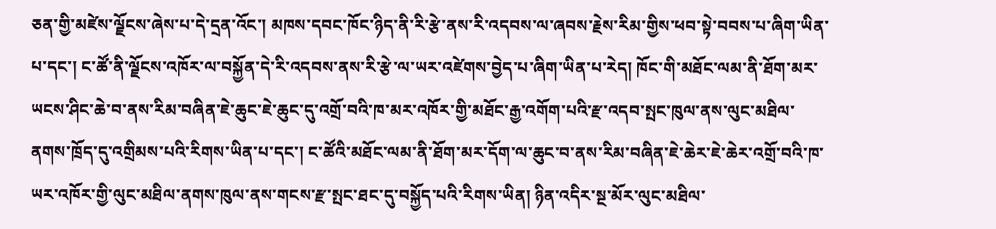ཅན་གྱི་མཛེས་ལྗོངས་ཞེས་པ་དེ་དྲན་འོང་། མཁས་དབང་ཁོང་ཉིད་ནི་རི་རྩེ་ནས་རི་འདབས་ལ་ཞབས་རྗེས་རིམ་གྱིས་ཕབ་སྟེ་བབས་པ་ཞིག་ཡིན་པ་དང་། ང་ཚོ་ནི་ལྗོངས་འཁོར་ལ་བསྐྱོན་དེ་རི་འདབས་ནས་རི་རྩེ་ལ་ཡར་འཛེགས་བྱེད་པ་ཞིག་ཡིན་པ་རེད། ཁོང་གི་མཐོང་ལམ་ནི་ཐོག་མར་ཡངས་ཤིང་ཆེ་བ་ནས་རིམ་བཞིན་ཇེ་ཆུང་ཇེ་ཆུང་དུ་འགྲོ་བའི་ཁ་མར་འཁོར་གྱི་མཐོང་རྒྱ་འགོག་པའི་རྫ་འདབ་སྤང་ཁུལ་ནས་ལུང་མཐིལ་ནགས་ཁྲོད་དུ་འགྲིམས་པའི་རིགས་ཡིན་པ་དང་། ང་ཚོའི་མཐོང་ལམ་ནི་ཐོག་མར་དོག་ལ་ཆུང་བ་ནས་རིམ་བཞིན་ཇེ་ཆེར་ཇེ་ཆེར་འགྲོ་བའི་ཁ་ཡར་འཁོར་གྱི་ལུང་མཐིལ་ནགས་ཁུལ་ནས་གངས་རྫ་སྤང་ཐང་དུ་བསྐྱོད་པའི་རིགས་ཡིན། ཉིན་འདིར་སྔ་མོར་ལུང་མཐིལ་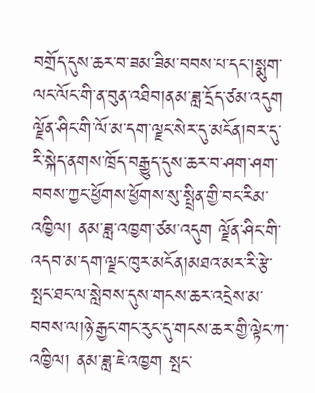བགྲོད་དུས་ཆར་བ་ཟམ་ཟིམ་བབས་པ་དང་།སྨུག་ལང་ལོང་གི་ན་བུན་འཐིབ།ནམ་ཟླ་དྲོད་ཙམ་འདུག ལྗོན་ཤིང་གི་ལོ་མ་དག་ལྗང་སེར་དུ་མངོན།བར་དུ་རི་སྐེད་ནགས་ཁྲོད་བརྒྱུད་དུས་ཆར་བ་ཤག་ཤག་བབས་ཀྱང་ཕྱོགས་ཕྱོགས་སུ་སྤྲིན་གྱི་བང་རིམ་འཁྱིལ། ནམ་ཟླ་འཁྱག་ཙམ་འདུག ལྗོན་ཤིང་གི་འདབ་མ་དག་ལྗང་ཁུར་མངོན།མཐའ་མར་རི་རྩེ་སྤང་ཐང་ལ་སླེབས་དུས་གངས་ཆར་འདྲེས་མ་བབས་ལ།ཉེ་རྒྱང་གང་རུང་དུ་གངས་ཆར་གྱི་ལྟེང་ཀ་འཁྱིལ། ནམ་ཟླ་ཇེ་འཁྱག སྤང་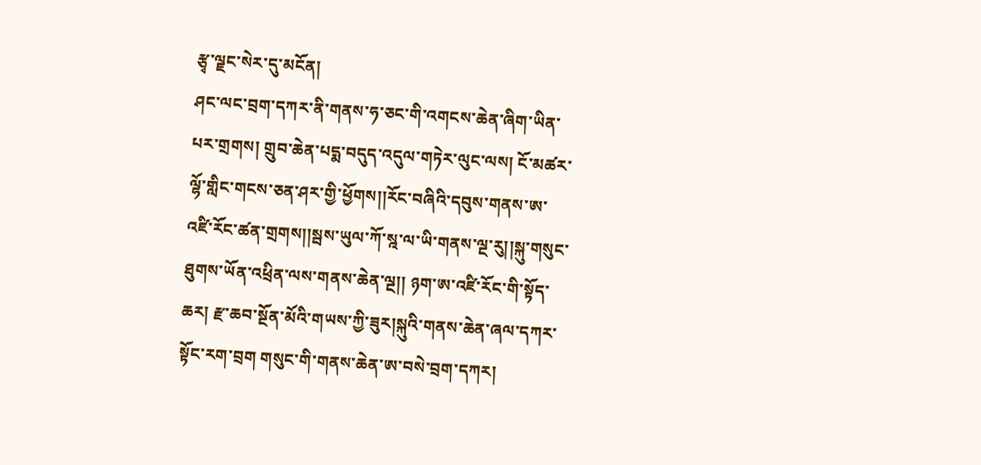རྩྭ་ལྗང་སེར་དུ་མངོན།
ཤང་ལང་བྲག་དཀར་ནི་གནས་ཧ་ཅང་གི་འགངས་ཆེན་ཞིག་ཡིན་པར་གྲགས། གྲུབ་ཆེན་པདྨ་བདུད་འདུལ་གཏེར་ལུང་ལས། ངོ་མཚར་ལྷོ་གླིང་གངས་ཅན་ཤར་གྱི་ཕྱོགས།།རོང་བཞིའི་དབུས་གནས་ཨ་འཛི་རོང་ཚན་གྲགས།།སྦས་ཡུལ་ཀོ་སྰ་ལ་ཡི་གནས་ལྔ་རུ།།སྐུ་གསུང་ཐུགས་ཡོན་འཕྲིན་ལས་གནས་ཆེན་ལྔ།། ཉག་ཨ་འཛི་རོང་གི་སྟོད་ཆར། རྫ་ཆབ་སྔོན་མོའི་གཡས་ཀྱི་ཟུར།སྐུའི་གནས་ཆེན་ཞལ་དཀར་སྟོང་རག་བྲག གསུང་གི་གནས་ཆེན་ཨ་བསེ་བྲག་དཀར།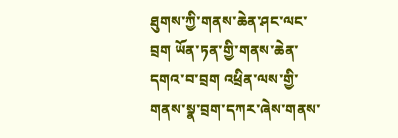ཐུགས་ཀྱི་གནས་ཆེན་ཤང་ལང་བྲག ཡོན་ཏན་གྱི་གནས་ཆེན་དགའ་བ་བྲག འཕྲིན་ལས་གྱི་གནས་སྣ་བྲག་དཀར་ཞེས་གནས་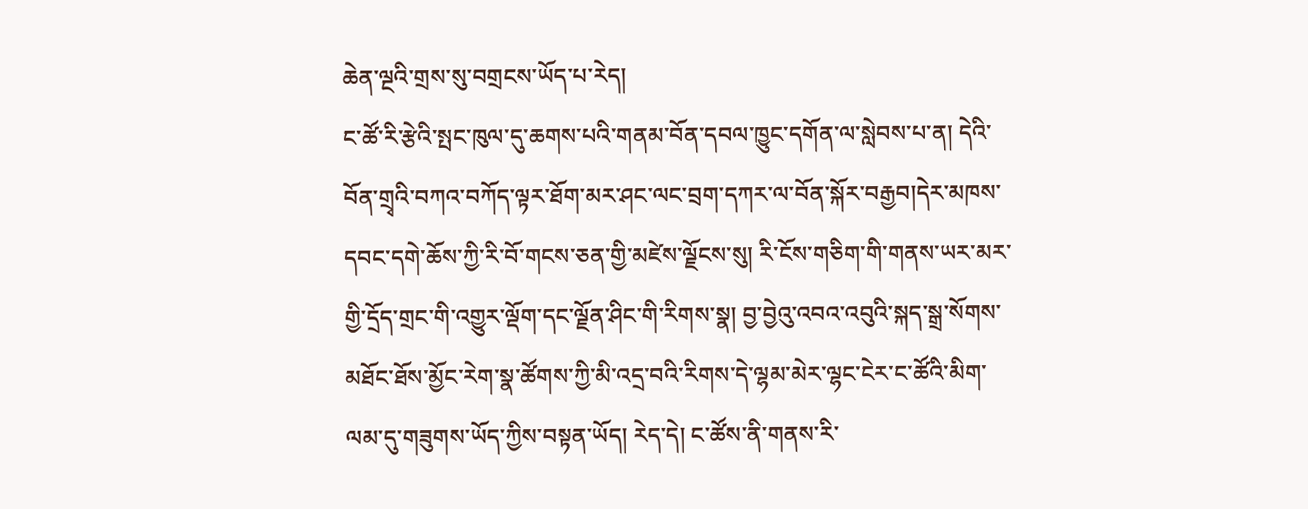ཆེན་ལྔའི་གྲས་སུ་བགྲངས་ཡོད་པ་རེད།
ང་ཚོ་རི་རྩེའི་སྤང་ཁུལ་དུ་ཆགས་པའི་གནམ་བོན་དབལ་ཁྱུང་དགོན་ལ་སླེབས་པ་ན། དེའི་བོན་གྲྭའི་བཀའ་བཀོད་ལྟར་ཐོག་མར་ཤང་ལང་བྲག་དཀར་ལ་བོན་སྐོར་བརྒྱབ།དེར་མཁས་དབང་དགེ་ཆོས་ཀྱི་རི་བོ་གངས་ཅན་གྱི་མཛེས་ལྗོངས་སུ། རི་ངོས་གཅིག་གི་གནས་ཡར་མར་གྱི་དྲོད་གྲང་གི་འགྱུར་ལྡོག་དང་ལྗོན་ཤིང་གི་རིགས་སྣ། བྱ་བྱེའུ་འབའ་འབུའི་སྐད་སྒྲ་སོགས་མཐོང་ཐོས་མྱོང་རེག་སྣ་ཚོགས་ཀྱི་མི་འདྲ་བའི་རིགས་དེ་ལྷམ་མེར་ལྷང་ངེར་ང་ཚོའི་མིག་ལམ་དུ་གཟུགས་ཡོད་ཀྱིས་བསྟན་ཡོད། རེད་དེ། ང་ཚོས་ནི་གནས་རི་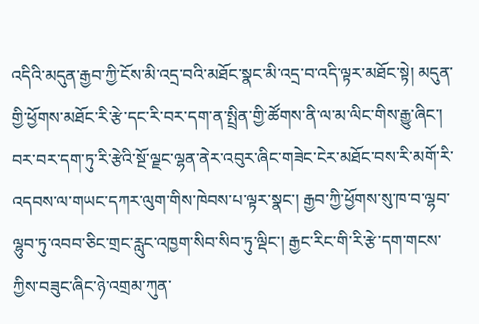འདིའི་མདུན་རྒྱབ་ཀྱི་ངོས་མི་འདྲ་བའི་མཐོང་སྣང་མི་འདྲ་བ་འདི་ལྟར་མཐོང་སྟེ། མདུན་གྱི་ཕྱོགས་མཐོང་རི་རྩེ་དང་རི་བར་དག་ན་སྤྲིན་གྱི་ཚོགས་ནི་ལ་མ་ལིང་གིས་རྒྱུ་ཞིང་། བར་བར་དག་ཏུ་རི་རྩེའི་སྔོ་ལྗང་ལྷན་ནེར་འབུར་ཞིང་གཟེང་ངེར་མཐོང་བས་རི་མགོ་རི་འདབས་ལ་གཡང་དཀར་ལུག་གིས་ཁེབས་པ་ལྟར་སྣང་། རྒྱབ་ཀྱི་ཕྱོགས་སུ་ཁ་བ་ལྷབ་ལྷུབ་ཏུ་འབབ་ཅིང་གྲང་རླུང་འཁྱག་སིབ་སིབ་ཏུ་ལྡིང་། རྒྱང་རིང་གི་རི་རྩེ་དག་གངས་ཀྱིས་བཟུང་ཞིང་ཉེ་འགྲམ་ཀུན་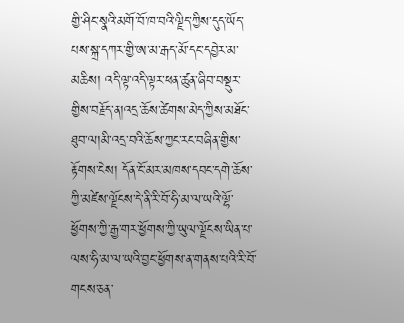གྱི་ཤིང་སྣའི་མགོ་བོ་ཁ་བའི་ལྗིད་ཀྱིས་དུད་ཡོད་པས་སྐྲ་དཀར་གྱི་ཨ་མ་རྒད་མོ་དང་དབྱེར་མ་མཆིས། འདི་ལྟ་འདི་ལྟར་ཕན་ཚུན་ཞིབ་བསྡུར་གྱིས་བརྗོད་ན།འདྲ་ཆོས་ཚེགས་མེད་ཀྱིས་མཐོང་ཐུབ་ལ།མི་འདྲ་བའི་ཆོས་ཀྱང་རང་བཞིན་གྱིས་རྟོགས་ངེས། དོན་ངོ་མར་མཁས་དབང་དགེ་ཆོས་ཀྱི་མཛེས་ལྗོངས་དེ་ནི་རི་བོ་ཧི་མ་ལ་ཡའི་ལྷོ་ཕྱོགས་ཀྱི་རྒྱ་གར་ཕྱོགས་ཀྱི་ཡུལ་ལྗོངས་ཡིན་པ་ལས་ཧི་མ་ལ་ཡའི་བྱང་ཕྱོགས་ན་གནས་པའི་རི་བོ་གངས་ཅན་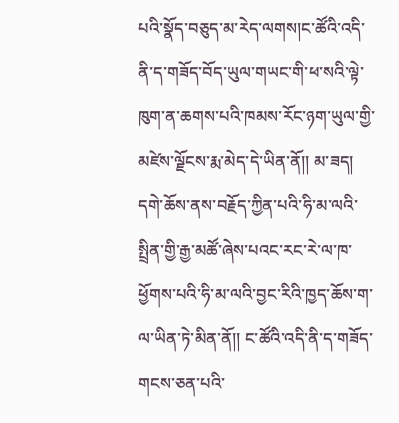པའི་སྣོད་བཅུད་མ་རེད་ལགས།ང་ཚོའི་འདི་ནི་ད་གཟོད་བོད་ཡུལ་གཡང་གི་ཕ་སའི་ལྟེ་ཁུག་ན་ཆགས་པའི་ཁམས་རོང་ཉག་ཡུལ་གྱི་མཛེས་ལྗོངས་རྨ་མེད་དེ་ཡིན་ནོ།། མ་ཟད། དགེ་ཆོས་ནས་བརྗོད་ཀྱིན་པའི་ཧི་མ་ལའི་སྤྲིན་གྱི་རྒྱ་མཚོ་ཞེས་པའང་རང་རེ་ལ་ཁ་ཕྱོགས་པའི་ཧི་མ་ལའི་བྱང་རིའི་ཁྱད་ཆོས་ག་ལ་ཡིན་ཏེ་མིན་ནོ།། ང་ཚོའི་འདི་ནི་ད་གཟོད་གངས་ཅན་པའི་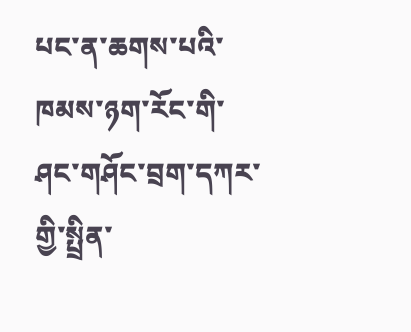པང་ན་ཆགས་པའི་ཁམས་ཉག་རོང་གི་ཤང་གཤོང་བྲག་དཀར་གྱི་སྤྲིན་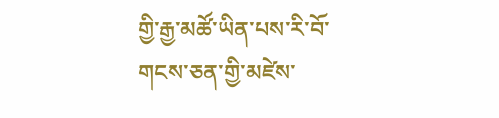གྱི་རྒྱ་མཚོ་ཡིན་པས་རི་བོ་གངས་ཅན་གྱི་མཛེས་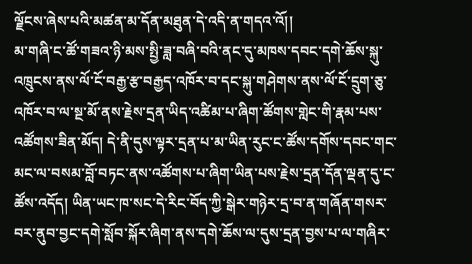ལྗོངས་ཞེས་པའི་མཚན་མ་དོན་མཐུན་དེ་འདི་ན་གདའ་འོ།།
མ་གཞི་ང་ཚོ་གཟའ་ཉི་མས་སྤྱི་ཟླ་བཞི་བའི་ནང་དུ་མཁས་དབང་དགེ་ཆོས་སྐུ་འཁྲུངས་ནས་ལོ་ངོ་བརྒྱ་རྩ་བརྒྱད་འཁོར་བ་དང་སྐུ་གཤེགས་ནས་ལོ་ངོ་དྲུག་ཅུ་འཁོར་བ་ལ་སྔ་མོ་ནས་རྗེས་དྲན་ཡིད་འཚིམ་པ་ཞིག་ཚོགས་གླེང་གི་རྣམ་པས་འཚོགས་ཟིན་མོད། དེ་ནི་དུས་ལྟར་དྲན་པ་མ་ཡིན་རུང་ང་ཚོས་དགོས་དབང་གང་མང་ལ་བསམ་བློ་བཏང་ནས་འཚོགས་པ་ཞིག་ཡིན་པས་རྗེས་དྲན་དོན་ལྡན་དུ་ང་ཚོས་འདོད། ཡིན་ཡང་ཁ་སང་དེ་རིང་བོད་ཀྱི་སྒེར་གཉེར་དྲ་བ་ན་གཞོན་གསར་བར་ནུབ་བྱང་དགེ་སློབ་སྐོར་ཞིག་ནས་དགེ་ཆོས་ལ་དུས་དྲན་བྱས་པ་ལ་གཞིར་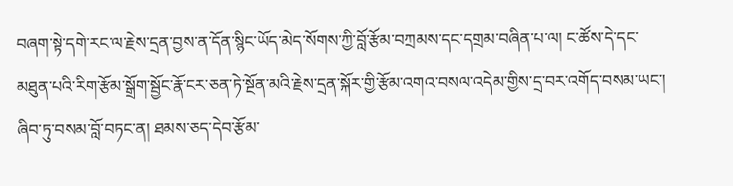བཞག་སྟེ་དགེ་རང་ལ་རྗེས་དྲན་བྱས་ན་དོན་སྙིང་ཡོད་མེད་སོགས་ཀྱི་བློ་རྩོམ་བཀྲམས་དང་དགྲམ་བཞིན་པ་ལ། ང་ཚོས་དེ་དང་མཐུན་པའི་རིག་རྩོམ་སྒྲོག་སྦྱོང་རྣོ་ངར་ཅན་ཏེ་སྔོན་མའི་རྗེས་དྲན་སྐོར་གྱི་རྩོམ་འགའ་བསལ་འདེམ་གྱིས་དྲ་བར་འགོད་བསམ་ཡང་། ཞིབ་ཏུ་བསམ་བློ་བཏང་ན། ཐམས་ཅད་དེབ་རྩོམ་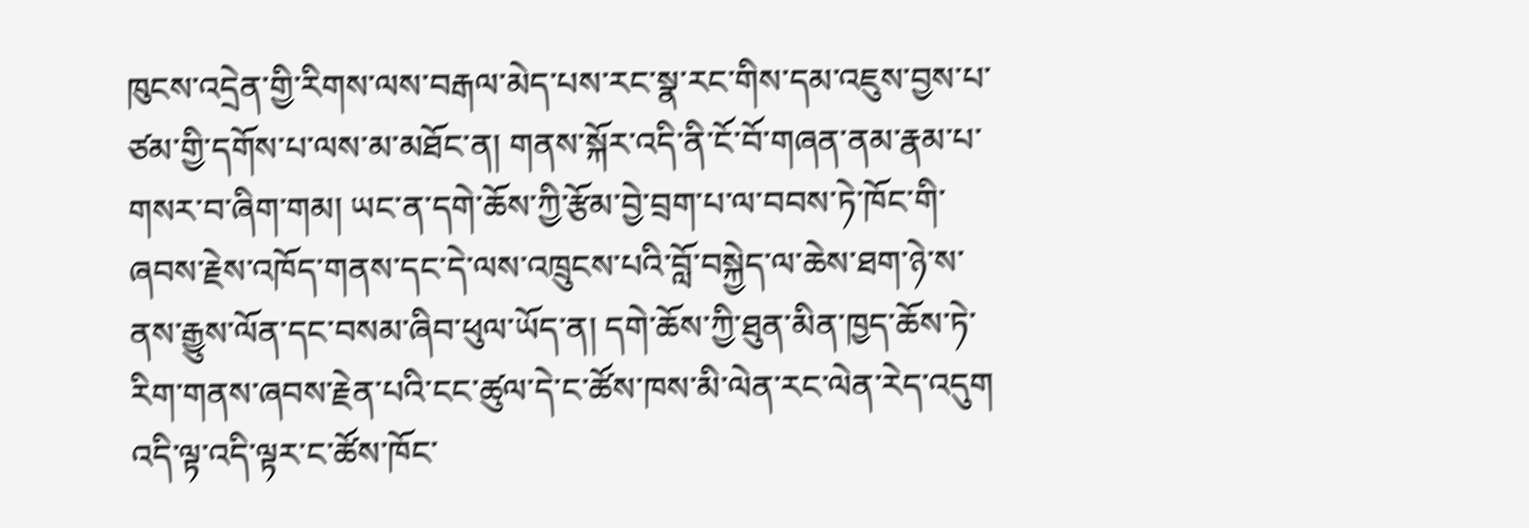ཁུངས་འདྲེན་གྱི་རིགས་ལས་བརྒལ་མེད་པས་རང་སྣ་རང་གིས་དམ་འཇུས་བྱས་པ་ཙམ་གྱི་དགོས་པ་ལས་མ་མཐོང་ན། གནས་སྐོར་འདི་ནི་ངོ་བོ་གཞན་ནམ་རྣམ་པ་གསར་བ་ཞིག་གམ། ཡང་ན་དགེ་ཆོས་ཀྱི་རྩོམ་བྱེ་བྲག་པ་ལ་བབས་ཏེ་ཁོང་གི་ཞབས་རྗེས་འཁོད་གནས་དང་དེ་ལས་འཁྲུངས་པའི་བློ་བསྐྱེད་ལ་ཆེས་ཐག་ཉེ་ས་ནས་རྒྱུས་ལོན་དང་བསམ་ཞིབ་ཕུལ་ཡོད་ན། དགེ་ཆོས་ཀྱི་ཐུན་མིན་ཁྱད་ཆོས་ཏེ་རིག་གནས་ཞབས་རྗེན་པའི་ངང་ཚུལ་དེ་ང་ཚོས་ཁས་མི་ལེན་རང་ལེན་རེད་འདུག འདི་ལྟ་འདི་ལྟར་ང་ཚོས་ཁོང་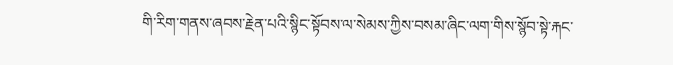གི་རིག་གནས་ཞབས་རྗེན་པའི་སྙིང་སྟོབས་ལ་སེམས་ཀྱིས་བསམ་ཞིང་ལག་གིས་སྙོབ་སྟེ་རྐང་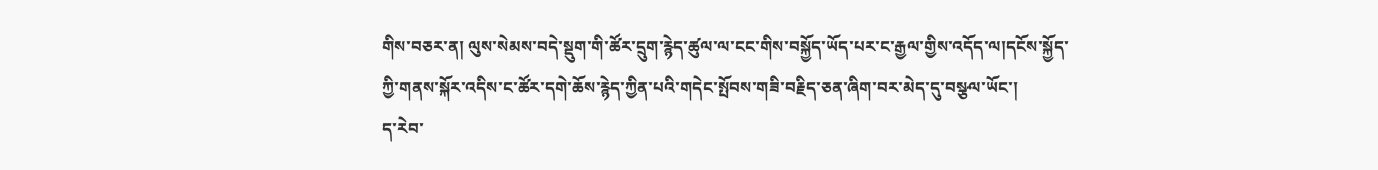གིས་བཅར་ན། ལུས་སེམས་བདེ་སྡུག་གི་ཚོར་དྲུག་རྙེད་ཚུལ་ལ་ངང་གིས་བསྐྱོད་ཡོད་པར་ང་རྒྱལ་གྱིས་འདོད་ལ།དངོས་སྐྱོད་ཀྱི་གནས་སྐོར་འདིས་ང་ཚོར་དགེ་ཆོས་རྙེད་ཀྱིན་པའི་གདེང་སྤོབས་གཟི་བརྗིད་ཅན་ཞིག་བར་མེད་དུ་བསྩལ་ཡོང་།
ད་རེབ་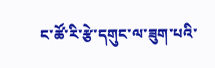ང་ཚོ་རི་རྩེ་དགུང་ལ་ཟུག་པའི་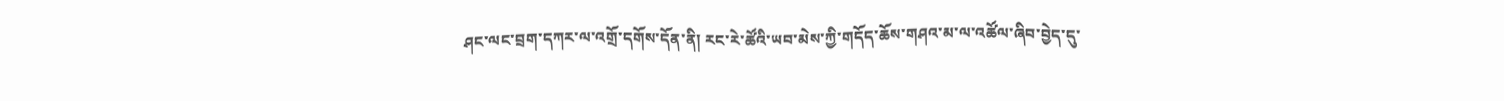ཤང་ལང་བྲག་དཀར་ལ་འགྲོ་དགོས་དོན་ནི། རང་རེ་ཚོའི་ཡབ་མེས་ཀྱི་གདོད་ཆོས་གཤའ་མ་ལ་འཚོལ་ཞིབ་བྱེད་དུ་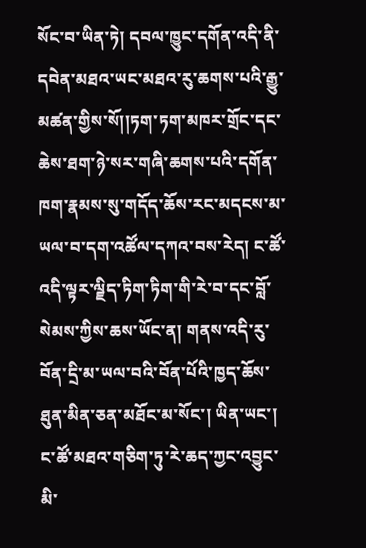སོང་བ་ཡིན་ཏེ། དབལ་ཁྱུང་དགོན་འདི་ནི་དབེན་མཐའ་ཡང་མཐའ་རུ་ཆགས་པའི་རྒྱུ་མཚན་གྱིས་སོ།།ཏག་ཏག་མཁར་གྲོང་དང་ཆེས་ཐག་ཉེ་སར་གཞི་ཆགས་པའི་དགོན་ཁག་རྣམས་སུ་གདོད་ཆོས་རང་མདངས་མ་ཡལ་བ་དག་འཚོལ་དཀའ་བས་རེད། ང་ཚོ་འདི་ལྟར་ལྗིད་ཏིག་ཏིག་གི་རེ་བ་དང་བློ་སེམས་ཀྱིས་ཆས་ཡོང་ན། གནས་འདི་རུ་བོན་དྲི་མ་ཡལ་བའི་བོན་པོའི་ཁྱད་ཆོས་ཐུན་མིན་ཅན་མཐོང་མ་སོང་། ཡིན་ཡང་། ང་ཚོ་མཐའ་གཅིག་ཏུ་རེ་ཆད་ཀྱང་འབྱུང་མི་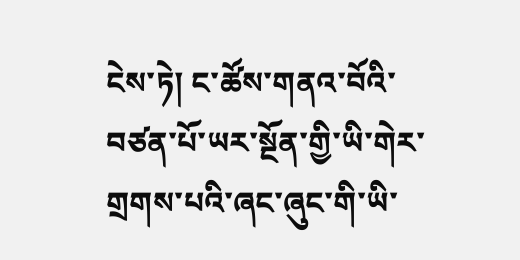ངེས་ཏེ། ང་ཚོས་གནའ་བོའི་བཙན་པོ་ཡར་སྔོན་གྱི་ཡི་གེར་གྲགས་པའི་ཞང་ཞུང་གི་ཡི་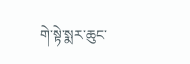གེ་སྟེ་སྨར་ཆུང་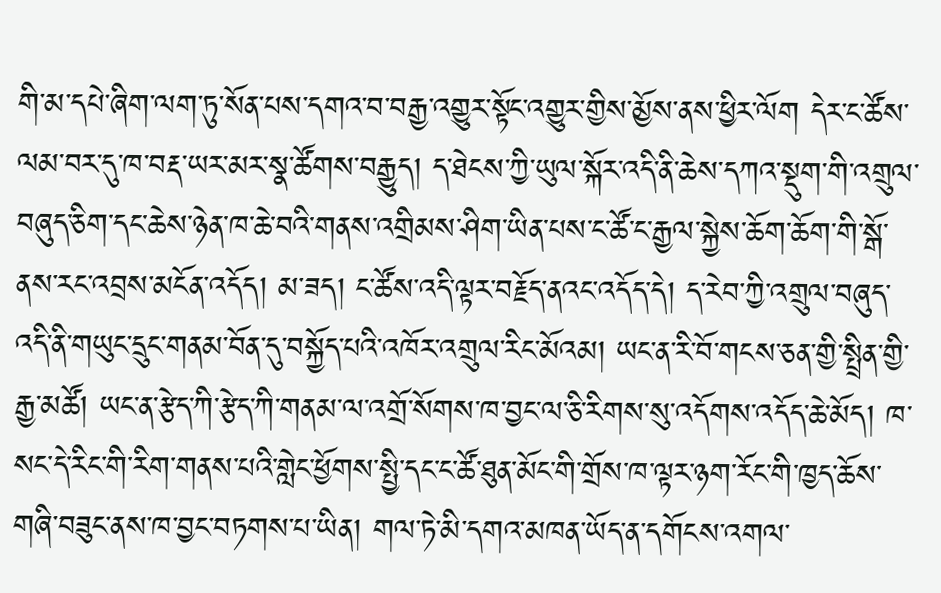གི་མ་དཔེ་ཞིག་ལག་ཏུ་སོན་པས་དགའ་བ་བརྒྱ་འགྱུར་སྟོང་འགྱུར་གྱིས་མྱོས་ནས་ཕྱིར་ལོག དེར་ང་ཚོས་ལམ་བར་དུ་ཁ་བརྡ་ཡར་མར་སྣ་ཚོགས་བརྒྱུད། ད་ཐེངས་ཀྱི་ཡུལ་སྐོར་འདི་ནི་ཆེས་དཀའ་སྡུག་གི་འགྲུལ་བཞུད་ཅིག་དང་ཆེས་ཉེན་ཁ་ཆེ་བའི་གནས་འགྲིམས་ཤིག་ཡིན་པས་ང་ཚོ་ང་རྒྱལ་སྐྱེས་ཆོག་ཆོག་གི་སྒོ་ནས་རང་འབྲས་མངོན་འདོད། མ་ཟད། ང་ཚོས་འདི་ལྟར་བརྗོད་ནའང་འདོད་དེ། ད་རེབ་ཀྱི་འགྲུལ་བཞུད་འདི་ནི་གཡུང་དྲུང་གནམ་བོན་དུ་བསྐྱོད་པའི་འཁོར་འགྲུལ་རིང་མོའམ། ཡང་ན་རི་བོ་གངས་ཅན་གྱི་སྤྲིན་གྱི་རྒྱ་མཚོ། ཡང་ན་རྩེད་ཀི་རྩེད་ཀི་གནམ་ལ་འགྲོ་སོགས་ཁ་བྱང་ལ་ཅི་རིགས་སུ་འདོགས་འདོད་ཆེ་མོད། ཁ་སང་དེ་རིང་གི་རིག་གནས་པའི་གླེང་ཕྱོགས་སྤྱི་དང་ང་ཚོ་ཐུན་མོང་གི་གྲོས་ཁ་ལྟར་ཉག་རོང་གི་ཁྱད་ཆོས་གཞི་བཟུང་ནས་ཁ་བྱང་བཏགས་པ་ཡིན། གལ་ཏེ་མི་དགའ་མཁན་ཡོད་ན་དགོངས་འགལ་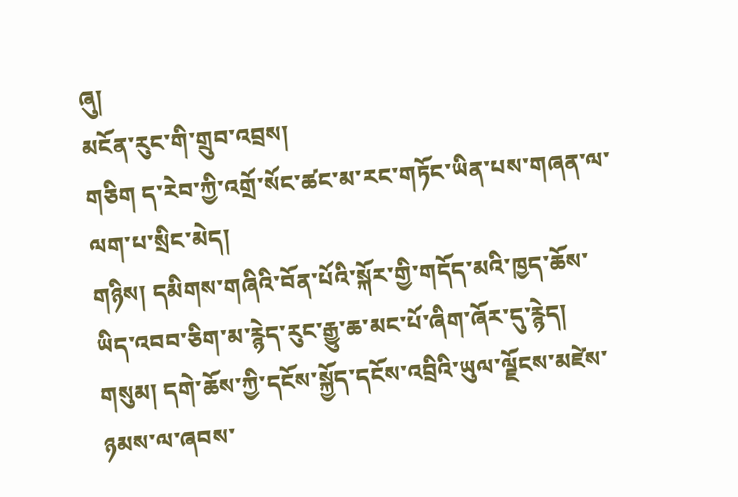ཞུ།
མངོན་རུང་གི་གྲུབ་འབྲས།
གཅིག ད་རེབ་ཀྱི་འགྲོ་སོང་ཚང་མ་རང་གཏོང་ཡིན་པས་གཞན་ལ་ལག་པ་སྲིང་མེད།
གཉིས། དམིགས་གཞིའི་བོན་པོའི་སྐོར་གྱི་གདོད་མའི་ཁྱད་ཆོས་ཡིད་འབབ་ཅིག་མ་རྙེད་རུང་རྒྱུ་ཆ་མང་པོ་ཞིག་ཞོར་དུ་རྙེད།
གསུམ། དགེ་ཆོས་ཀྱི་དངོས་སྐྱོད་དངོས་འབྲིའི་ཡུལ་ལྗོངས་མཛེས་ཉམས་ལ་ཞབས་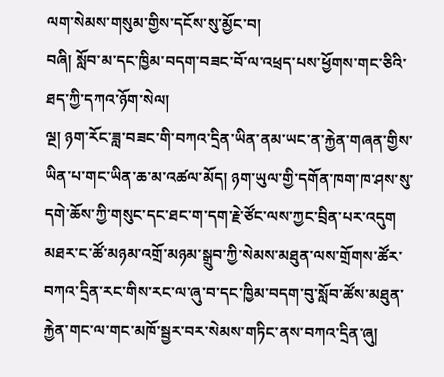ལག་སེམས་གསུམ་གྱིས་དངོས་སུ་མྱོང་བ།
བཞི། སློབ་མ་དང་ཁྱིམ་བདག་བཟང་བོ་ལ་འཕྲད་པས་ཕྱོགས་གང་ཅིའི་ཐད་ཀྱི་དཀའ་ཉོག་སེལ།
ལྔ། ཉག་རོང་ཟླ་བཟང་གི་བཀའ་དྲིན་ཡིན་ནམ་ཡང་ན་རྐྱེན་གཞན་གྱིས་ཡིན་པ་གང་ཡིན་ཆ་མ་འཚལ་མོད། ཉག་ཡུལ་གྱི་དགོན་ཁག་ཁ་ཤས་སུ་དགེ་ཆོས་ཀྱི་གསུང་དང་ཐང་ག་དག་རྗེ་ཙོང་ལས་ཀྱང་བྲིན་པར་འདུག
མཐར་ང་ཚོ་མཉམ་འགྲོ་མཉམ་སྒྲུབ་ཀྱི་སེམས་མཐུན་ལས་གྲོགས་ཚོར་བཀའ་དྲིན་རང་གིས་རང་ལ་ཞུ་བ་དང་ཁྱིམ་བདག་བུ་སློབ་ཚོས་མཐུན་རྐྱེན་གང་ལ་གང་མཁོ་སྦྱར་བར་སེམས་གཏིང་ནས་བཀའ་དྲིན་ཞུ།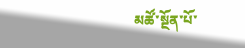མཚོ་སྔོན་པོ་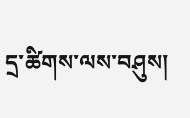དྲ་ཚིགས་ལས་བཤུས།